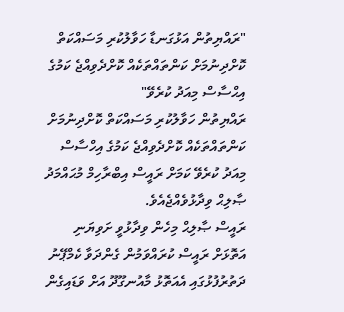"ރައްޔިތުން އަޅުގަނޑާ ހަވާލުކުރި މަސައްކަތް ކޮށްދިނުމަށް ކަންތައްތަކެއް ކޮށްދެވިއްޖެ ކަމުގެ އިޙްސާސް މިއަދު ކުރެވޭ"
ރައްޔިތުން ހަވާލުކުރި މަސައްކަތް ކޮށްދިނުމަށް ކަންތައްތަކެއް ކޮށްދެވިއްޖެ ކަމުގެ އިހްސާސް މިއަދު ކުރެވޭ ކަމަށް ރައީސް އިބްރާހިމް މުޙައްމަދު ޞާލިޙް ވިދާޅުވެއްޖެއެވެ.
ރައީސް ޞާލިޙް މިހެން ވިދާޅުވީ ށަވިޔަނި އަތޮޅަށް ރައީސް ކުރައްވަމުން ގެންދަވާ ކެމްޕޭނު ދަތުރުފުޅުގައި އެއަތޮޅު މާއުނގޫދޫ އަށް ވަޑައިގެން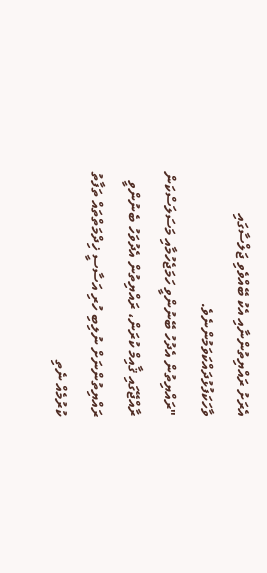އެރަށު ރައްޔިތުންނާއި އެކު ބޭއްވެވި ޖަލްސާގައި ވާހަކަފުޅުދައްކަވަމުންނެވެ.
"ރައްޔިތުން އެދުހު ބޭނުންވީ ހަމަޖެހުމާއި މަސަލަސްކަން ރާއްޖޭގައި ޤާއިމް ކުރަން، ރައްޔިތުން އެދުވަހު ބެނުންވީ ރައްޔިތުންނަށް ނުލިބި ހުރި އަސާސީ ޚިދްމަތްތައް ތަފާތު ކުރުމެއް ނެތި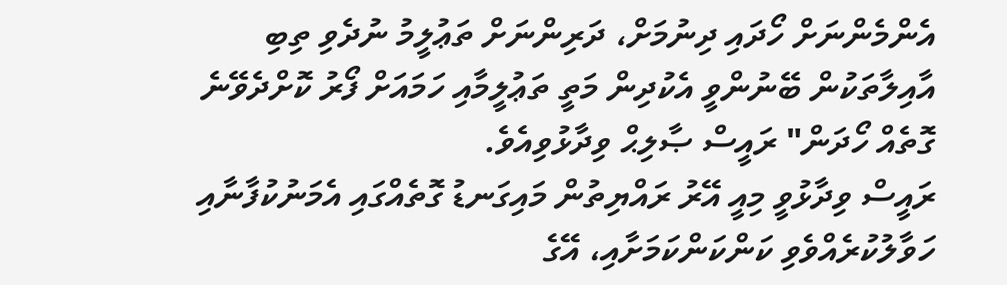އެންމެންނަށް ހޯދައި ދިނުމަށް، ދަރިންނަށް ތަޢުލީމު ނުދެވި ތިބި އާއިލާތަކުން ބޭނުންވީ އެކުދިން މަތީ ތަޢުލީމާއި ހަމައަށް ފޯރު ކޮށްދެވޭނެ ގޮތެއް ހޯދަން" ރައީސް ޞާލިޙް ވިދާޅުވިއެވެ.
ރައީސް ވިދާޅުވީ މިއީ އޭރު ރައްޔިތުން މައިގަނޑު ގޮތެއްގައި އެމަނުކުފާނާއި ހަވާލުކުރެއްވެވި ކަންކަންކަމަށާއި، އޭގެ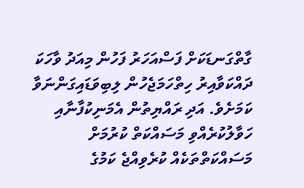ގާތްގަނޑަކަށް ފަސްއަހަރު ފަހުން މިއަދު ވާހަކަ ދައްކަވާއިރު ހިތްހަމަޖެހުން ލިބިވަޑައިގަންނަވާ ކަމަށެވެ. އަދި ރައްޔިތުން އެމަނިކުފާނާއި ހަވާލުކުރެއްވި މަސައްކަތް ކުރުމަށް މަސައްކަތްތަކެއް ކުރެވިއްޖެ ކަމުގެ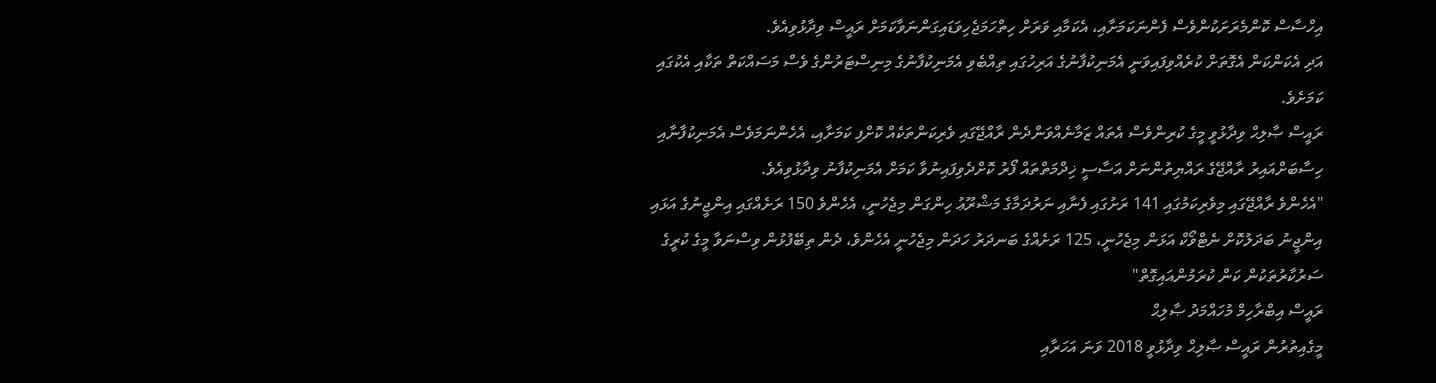އިހްސާސް ކޮންމެރަށަކުންވެސް ފެންނަކަމަށާއި، އެކަމާއި ވަރަށް ހިތްހަމަޖެހިވަޑައިގަންނަވާކަމަށް ރައީސް ވިދާޅުވިއެވެ.
އަދި އެކަންކަން އެގޮތަށް ކުރެއްވިފައިވަނީ އެމަނިކުފާނުގެ އަރިހުގައި ތިއްބެވި އެމަނިކުފާނުގެ މިނިސްޓަރުންގެ ވެސް މަސައްކަތް ތަކާއި އެކުގައި ކަމަށެވެ.
ރައީސް ޞާލިޙް ވިދާޅުވީ މީގެ ކުރިންވެސް އެތައް ޒަމާނެއްވަންދެން ރާއްޖޭގައި ވެރިކަންތަކެއް ކޮށްފި ކަމަށާއި، އެހެންނަމަވެސް އެމަނިކުފާނާއި ހިސާބަށްއައިރު ރާއްޖޭގެ ރައްޔިތުންނަށް އަސާސީ ޚިދްމަތްތައް ފޯރު ކޮށްދެވިފައިނުވާ ކަމަށް އެމަނިކުފާނު ވިދާޅުވިއެވެ.
"އެހެންވެ ރާއްޖޭގައި މިވެރިކަމުގައި 141 ރަށުގައި ފެނާއި ނަރުދަމާގެ މަޝްރޫޢު ހިންގަން މިޖެހުނީ، އެހެންވެ 150 ރަށެއްގައި އިންޖީނުގެ އަޅައި އިންޖީނު ބަދަލުކޮށް ނެޓްވޯކް އަޅަން މިޖެހުނީ، 125 ރަށެއްގެ ބަނދަރު ހަދަން މިޖެހުނީ އެހެންވެ، ދެން ތިބޭފުޅުން ވިސްނަވާ މީގެ ކުރީގެ ސަރުކާރުތަކުން ކަން ކުރަމުންއައިގޮތް"
ރައީސް އިބްރާހިމް މުހައްމަދު ޞާލިޙް
މީގެއިތުރުން ރައީސް ޞާލިޙް ވިދާޅުވީ 2018 ވަނަ އަހަރާއި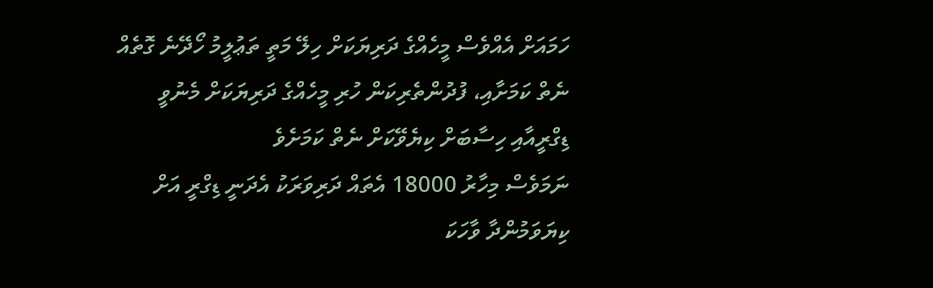ހަމައަށް އެއްވެސް މީހެއްގެ ދަރިޔަކަށް ހިލޭ މަތީ ތަޢުލީމު ހޯދޭނެ ގޮތެއް ނެތް ކަމަށާއި، ފުދުންތެރިކަން ހުރި މީހެއްގެ ދަރިޔަކަށް މެނުވީ ޑިގްރީއާއި ހިސާބަށް ކިޔެވޭކަށް ނެތް ކަމަށެވެ
ނަމަވެސް މިހާރު 18000 އެތައް ދަރިވަރަކު އެދަނީ ޑިގްރީ އަށް ކިޔަވަމުންދާ ވާހަކަ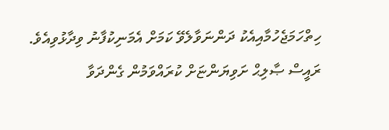ހިތްހަމަޖެހުމާއިއެކު ދަންނަވާލެވޭ ކަމަށް އެމަނިކުފާނު ވިދާޅުވިއެވެ.
ރައީސް ޞާލިޙް ށަވިޔަންޏަށް ކުރައްވަމުން ގެންދަވާ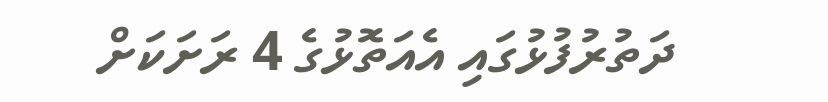ދަތުރުފުޅުގައި އެއަތޮޅުގެ 4 ރަށަކަށް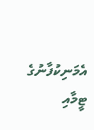އެމަނިކުފާނުގެ ޓީމާއި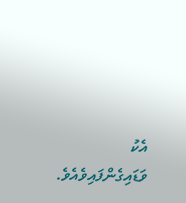އެކު ވަޑައިގެންފައިވެއެވެ.